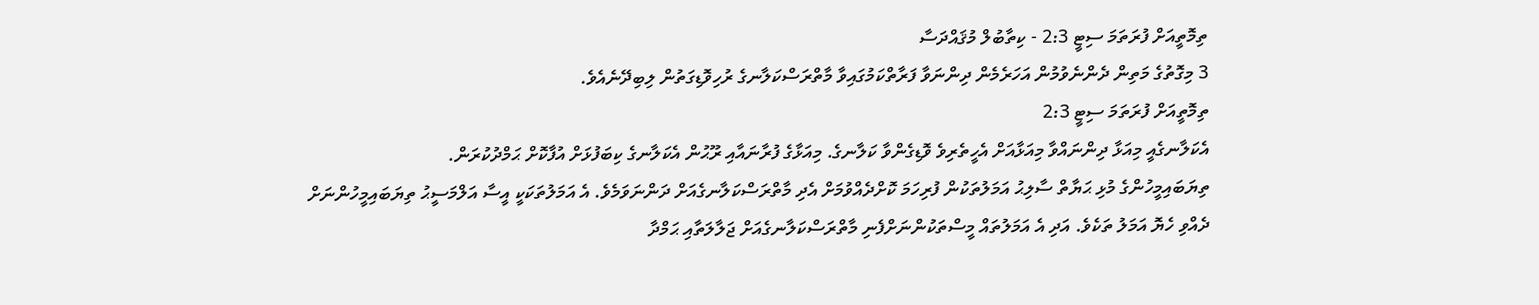ތިމޮތީއަށް ފުރަތަމަ ސިޓީ 2:3 - ކިތާބުލް މުޤައްދަސާ
3 މިގޮތުގެ މަތިން ދެންނެވުމުން އަހަރެމެން ދިންނަވާ ފަރާތްކަމުގައިވާ މާތްރަސްކަލާނގެ ރުހިވޮޑިގަތުން ލިބިދޭނެއެވެ.
ތިމޮތީއަށް ފުރަތަމަ ސިޓީ 2:3
އެކަލާނގެއީ މިއަޅާ ދިންނައްވާ މިއަޅާއަށް އެހީތެރިވެ ވޮޑިގެންވާ ކަލާނގެ. މިއަޅާގެ ފުރާނައާއި ރޫޙުން އެކަލާނގެ ކިބަފުޅަށް އުފާކޮށް ޙަމްދުކުރަން.
ތިޔަބައިމީހުންގެ މުޅި ޙަޔާތް ސާލިޙު އަމަލުތަކުން ފުރިހަމަ ކޮށްދެއްވުމަށް އެދި މާތްރަސްކަލާނގެއަށް ދަންނަވަމެވެ. އެ އަމަލުތަކަކީ އީސާ އަލްމަސީޙު ތިޔަބައިމީހުންނަށް ދެއްވި ހެޔޮ އަމަލު ތަކެވެ. އަދި އެ އަމަލުތައް މީސްތަކުންނަށްފެނި މާތްރަސްކަލާނގެއަށް ޖަލާލަތާއި ޙަމްދާ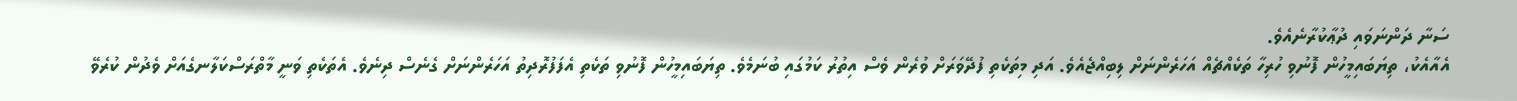ސަނާ ދަންނަވައި ދުޢާކުރާނެއެވެ.
އެއާއެކު، ތިޔަބައިމީހުން ފޮނުވި ހުރިހާ ތަކެއްޗެއް އަހަރެންނަށް ލިބިއްޖެއެވެ. އަދި މިތަކެތި ފުދޭވަރަށް ވުރެން ވެސް އިތުރު ކަމުގައި ބުނަމެވެ. ތިޔަބައިމީހުން ފޮނުވި ތަކެތި އެފަފުރޮދިތު އަހަރެންނަށް ގެނެސް ދިނެވެ. އެތަކެތި ވަނީ މާތްރަސްކަލާނގެއަށް ވެދުން ކުރެވޭ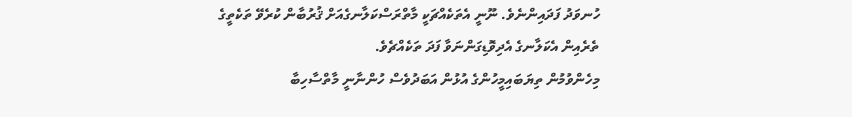ހުނވަދު ފަދައިންނެވެ. ނޫނީ އެތަކެއްޗަކީ މާތްރަސްކަލާނގެއަށް ޤުރުބާން ކުރެވޭ ތަކެތީގެ ތެރެއިން އެކަލާނގެ އެދިވޮޑިގަންނަވާ ފަދަ ތަކެއްޗެވެ.
މިހެންވުމުން ތިޔަބައިމީހުންގެ އުޅުން އަބަދުވެސް ހުންނާނީ މާތްސާހިބާ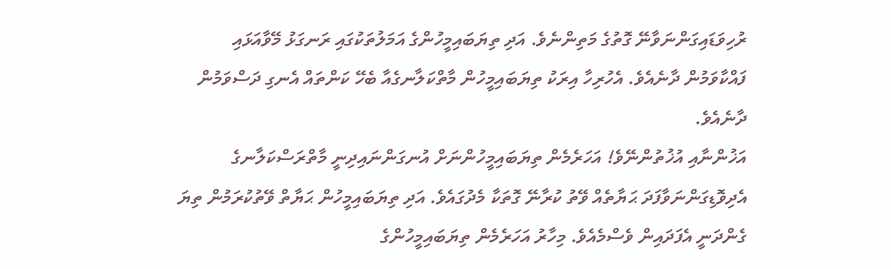ރުހިވަޑައިގަންނަވާނޭ ގޮތުގެ މަތިންނެވެ. އަދި ތިޔަބައިމީހުންގެ އަމަލުތަކުގައި ރަނގަޅު މޭވާއަޅައި ފައްކާވަމުން ދާނެއެވެ. އެހުރިހާ އިރަކު ތިޔަބައިމީހުން މާތްކަލާނގެއާ ބެހޭ ކަންތައް އެނގި ދަސްވަމުން ދާނެއެވެ.
އަޚުންނާއި އުޚުތުންނޭވެ! އަހަރެމެން ތިޔަބައިމީހުންނަށް އުނގަންނައިދިނީ މާތްރަސްކަލާނގެ އެދިވޮޑިގަންނަވާފަދަ ޙަޔާތެއް ވޭތު ކުރާނޭ ގޮތަކާ މެދުގައެވެ. އަދި ތިޔަބައިމީހުން ޙަޔާތް ވޭތުކުރަމުން ތިޔަ ގެންދަނީ އެފަދައިން ވެސްމެއެވެ. މިހާރު އަހަރެމެން ތިޔަބައިމީހުންގެ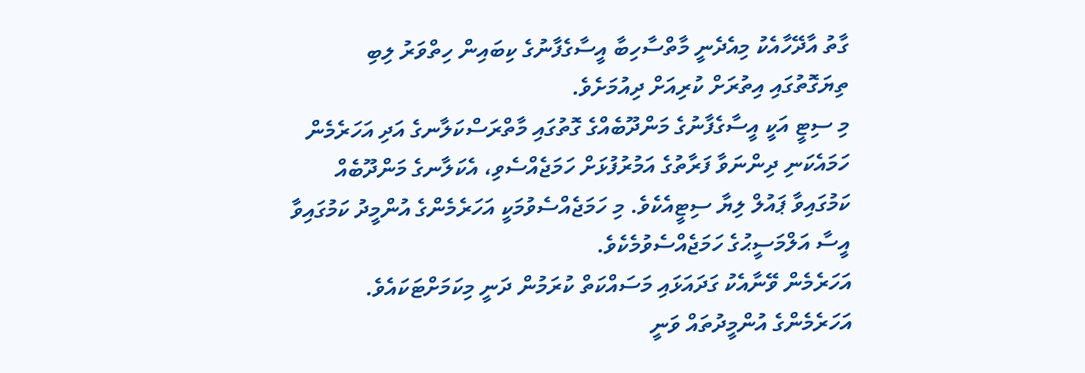ގާތު އާދޭހާއެކު މިއެދެނީ މާތްސާހިބާ އީސާގެފާނުގެ ކިބައިން ހިތްވަރު ލިބި ތިޔަގޮތުގައި އިތުރަށް ކުރިއަށް ދިއުމަށެވެ.
މި ސިޓީ އަކީ އީސާގެފާނުގެ މަންދޫބެއްގެ ގޮތުގައި މާތްރަސްކަލާނގެ އަދި އަހަރެމެން ހަމައެކަނި ދިންނަވާ ފަރާތުގެ އަމުރުފުޅަށް ހަމަޖެއްސެވި، އެކަލާނގެ މަންދޫބެއް ކަމުގައިވާ ޕައުލް ލިޔާ ސިޓީއެކެވެ. މި ހަމަޖެއްސެވުމަކީ އަހަރެމެންގެ އުންމީދު ކަމުގައިވާ އީސާ އަލްމަސީޙުގެ ހަމަޖެއްސެވުމެކެވެ.
އަހަރެމެން ވޭނާއެކު ގަދައަޅައި މަސައްކަތް ކުރަމުން ދަނީ މިކަމަށްޓަކައެވެ. އަހަރެމެންގެ އުންމީދުތައް ވަނީ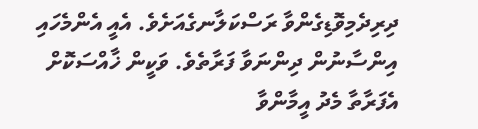ދިރިދެމިވޮޑިގެންވާ ރަސްކަލާނގެއަށެވެ. އެއީ އެންމެހައި އިންސާނުން ދިންނަވާ ފަރާތެވެ. ވަކީން ޚާއްސަކޮށް އެފަރާތާ މެދު އީމާންވާ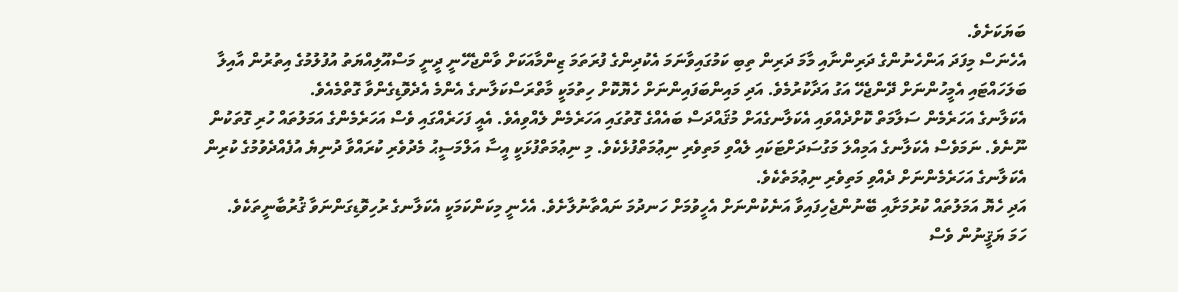ބަޔަކަށެވެ.
އެހެނަސް މިފަދަ އަންހެނުންގެ ދަރިންނާއި މާމަ ދަރިން ތިބި ކަމުގައިވާނަމަ އެކުދިންގެ ފުރަތަމަ ޒިންމާއަކަށް ވާންޖެހޭނީ ދީނީ މަސްއޫލިއްޔަތު އުފުލުމުގެ އިތުރުން އާއިލާ ބަލަހައްޓައި އެމީހުންނަށް ދޭންޖެހޭ އަގު އަދާކުރުމެވެ. އަދި މައިންބަފައިންނަށް ހެޔޮކޮށް ހިތުމަކީ މާތްރަސްކަލާނގެ އެންމެ އެދެވޮޑިގެންވާ ގޮތްމެއެވެ.
އެކަލާނގެ އަހަރެމެން ސަލާމަތް ކޮށްދެއްވައި އެކަލާނގެއަށް މުޤައްދަސް ބައެއްގެ ގޮތުގައި އަހަރެމެން ލެއްވިއެވެ. އެއީ ފަހަރެއްގައި ވެސް އަހަރެމެންގެ އަމަލުތައް ހުރި ގޮތަކުން ނޫނެވެ. ނަމަވެސް އެކަލާނގެ އަމިއްލަ މަގުސަދަށްޓަކައި ލެއްވި މަތިވެރި ނިޢުމަތްފުޅެކެވެ. މި ނިޢުމަތްފުޅަކީ އީސާ އަލްމަސީޙު މެދުވެރި ކުރައްވާ ދުނިޔެ އުފެއްދެވުމުގެ ކުރިން އެކަލާނގެ އަހަރެމެންނަށް ދެއްވި މަތިވެރި ނިޢުމަތެކެވެ.
އަދި ހެޔޮ އަމަލުތައް ކުރުމަށާއި ބޭނުންޖެހިފައިވާ އަނެކުންނަށް އެހީވުމަށް ހަނދުމަ ނައްތާނުލާށެވެ. އެހެނީ މިކަންކަމަކީ އެކަލާނގެ ރުހިވޮޑިގަންނަވާ ޤުރުބާނީތަކެވެ.
ހަމަ ޔަޤީނުން ވެސް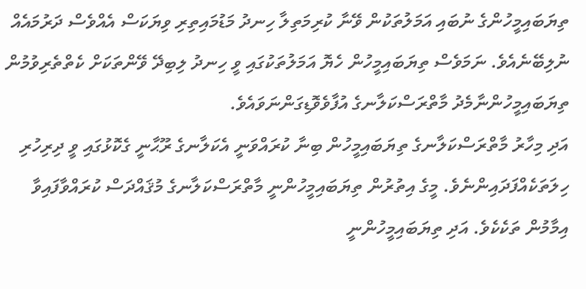ތިޔަބައިމީހުންގެ ނުބައި އަމަލުތަކުން ވޭނާ ކުރިމަތިލާ ހިނދު މަޑުމައިތިރި ވިޔަކަސް އެއްވެސް ދަރުމައެއް ނުލިބޭނެއެވެ. ނަމަވެސް ތިޔަބައިމީހުން ހެޔޮ އަމަލުތަކުގައި ވީ ހިނދު ލިބިދޭ ވޭންތަކަށް ކެތްތެރިވުމުން ތިޔަބައިމީހުންނާމެދު މާތްރަސްކަލާނގެ އުފާވެވޮޑިގަންނަވައެވެ.
އަދި މިހާރު މާތްރަސްކަލާނގެ ތިޔަބައިމީހުން ބިނާ ކުރައްވަނީ އެކަލާނގެ ރޫޙާނީ ގެކޮޅުގައި ވީ ދިރިހުރި ހިލަތަކެއްފަދައިންނެވެ. މީގެ އިތުރުން ތިޔަބައިމީހުންނީ މާތްރަސްކަލާނގެ މުޤައްދަސް ކުރައްވާފައިވާ އިމާމުން ތަކެކެވެ. އަދި ތިޔަބައިމީހުންނީ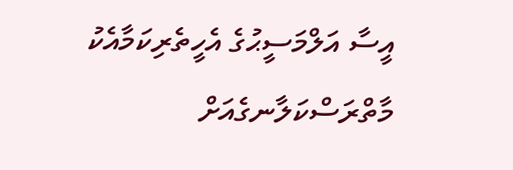އީސާ އަލްމަސީޙުގެ އެހީތެރިކަމާއެކު މާތްރަސްކަލާނގެއަށް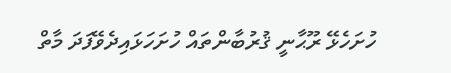ހުށަހެޅޭ ރޫޙާނީ ޤުރުބާންތައް ހުށަހަޅައިދެވޭފަދަ މާތް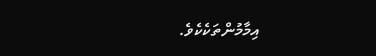އިމާމުންތަކެކެވެ.